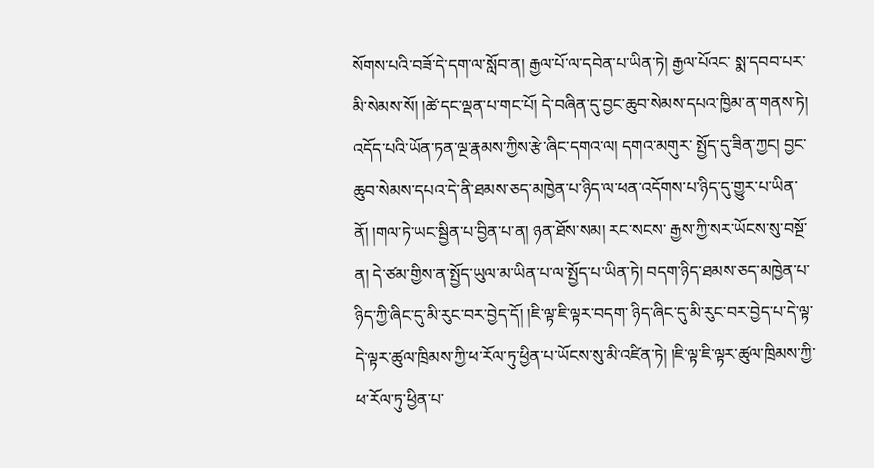སོགས་པའི་བཟོ་དེ་དག་ལ་སློབ་ན། རྒྱལ་པོ་ལ་དབེན་པ་ཡིན་ཏེ། རྒྱལ་པོའང་ སྨ་དབབ་པར་མི་སེམས་སོ། །ཚེ་དང་ལྡན་པ་གང་པོ། དེ་བཞིན་དུ་བྱང་ཆུབ་སེམས་དཔའ་ཁྱིམ་ན་གནས་ཏེ། འདོད་པའི་ཡོན་ཏན་ལྔ་རྣམས་ཀྱིས་རྩེ་ཞིང་དགའ་ལ། དགའ་མགུར་ སྤྱོད་དུ་ཟིན་ཀྱང། བྱང་ཆུབ་སེམས་དཔའ་དེ་ནི་ཐམས་ཅད་མཁྱེན་པ་ཉིད་ལ་ཕན་འདོགས་པ་ཉིད་དུ་གྱུར་པ་ཡིན་ནོ། །གལ་ཏེ་ཡང་སྦྱིན་པ་བྱིན་པ་ན། ཉན་ཐོས་སམ། རང་སངས་ རྒྱས་ཀྱི་སར་ཡོངས་སུ་བསྔོ་ན། དེ་ཙམ་གྱིས་ན་སྤྱོད་ཡུལ་མ་ཡིན་པ་ལ་སྤྱོད་པ་ཡིན་ཏེ། བདག་ཉིད་ཐམས་ཅད་མཁྱེན་པ་ཉིད་ཀྱི་ཞིང་དུ་མི་རུང་བར་བྱེད་དོ། །ཇི་ལྟ་ཇི་ལྟར་བདག་ ཉིད་ཞིང་དུ་མི་རུང་བར་བྱེད་པ་དེ་ལྟ་དེ་ལྟར་ཚུལ་ཁྲིམས་ཀྱི་ཕ་རོལ་ཏུ་ཕྱིན་པ་ཡོངས་སུ་མི་འཛིན་ཏེ། །ཇི་ལྟ་ཇི་ལྟར་ཚུལ་ཁྲིམས་ཀྱི་ཕ་རོལ་ཏུ་ཕྱིན་པ་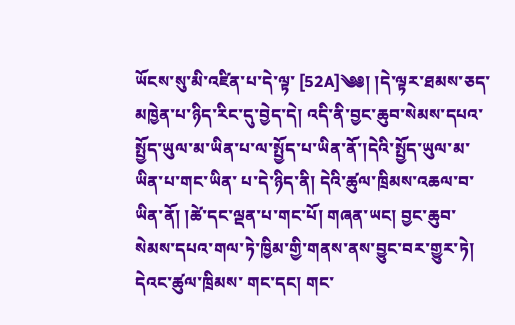ཡོངས་སུ་མི་འཛིན་པ་དེ་ལྟ་ [52A]༄༅། །དེ་ལྟར་ཐམས་ཅད་མཁྱེན་པ་ཉིད་རིང་དུ་བྱེད་དེ། འདི་ནི་བྱང་ཆུབ་སེམས་དཔའ་སྤྱོད་ཡུལ་མ་ཡིན་པ་ལ་སྤྱོད་པ་ཡིན་ནོ་།དེའི་སྤྱོད་ཡུལ་མ་ཡིན་པ་གང་ཡིན་ པ་དེ་ཉིད་ནི། དེའི་ཚུལ་ཁྲིམས་འཆལ་བ་ཡིན་ནོ། །ཚེ་དང་ལྡན་པ་གང་པོ། གཞན་ཡང། བྱང་ཆུབ་སེམས་དཔའ་གལ་ཏེ་ཁྱིམ་གྱི་གནས་ནས་བྱུང་བར་གྱུར་ཏེ། དེའང་ཚུལ་ཁྲིམས་ གང་དང། གང་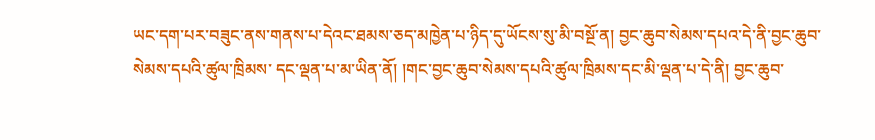ཡང་དག་པར་བཟུང་ནས་གནས་པ་དེའང་ཐམས་ཅད་མཁྱེན་པ་ཉིད་དུ་ཡོངས་སུ་མི་བསྔོ་ན། བྱང་ཆུབ་སེམས་དཔའ་དེ་ནི་བྱང་ཆུབ་སེམས་དཔའི་ཚུལ་ཁྲིམས་ དང་ལྡན་པ་མ་ཡིན་ནོ། །གང་བྱང་ཆུབ་སེམས་དཔའི་ཚུལ་ཁྲིམས་དང་མི་ལྡན་པ་དེ་ནི། བྱང་ཆུབ་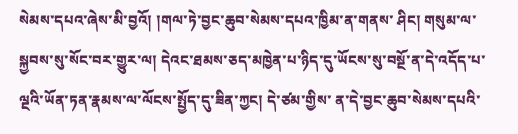སེམས་དཔའ་ཞེས་མི་བྱའོ། །གལ་ཏེ་བྱང་ཆུབ་སེམས་དཔའ་ཁྱིམ་ན་གནས་ ཤིང། གསུམ་ལ་སྐྱབས་སུ་སོང་བར་གྱུར་ལ། དེའང་ཐམས་ཅད་མཁྱེན་པ་ཉིད་དུ་ཡོངས་སུ་བསྔོ་ན་དེ་འདོད་པ་ལྔའི་ཡོན་ཏན་རྣམས་ལ་ལོངས་སྤྱོད་དུ་ཟིན་ཀྱང། དེ་ཙམ་གྱིས་ ན་དེ་བྱང་ཆུབ་སེམས་དཔའི་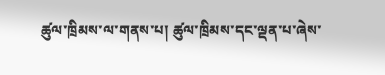ཚུལ་ཁྲིམས་ལ་གནས་པ། ཚུལ་ཁྲིམས་དང་ལྡན་པ་ཞེས་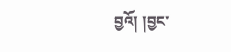བྱའོ། །བྱང་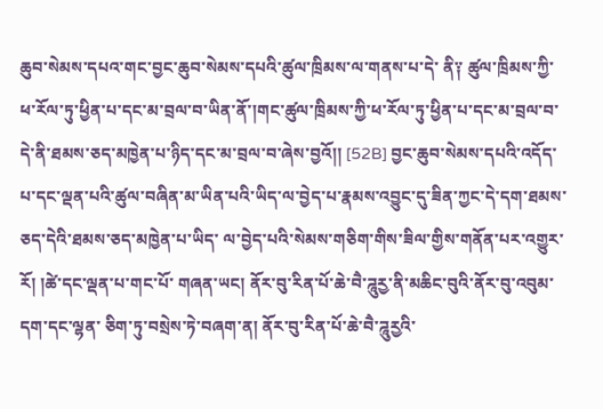ཆུབ་སེམས་དཔའ་གང་བྱང་ཆུབ་སེམས་དཔའི་ཚུལ་ཁྲིམས་ལ་གནས་པ་དེ་ ནི༑ ཚུལ་ཁྲིམས་ཀྱི་ཕ་རོལ་ཏུ་ཕྱིན་པ་དང་མ་བྲལ་བ་ཡིན་ནོ་།གང་ཚུལ་ཁྲིམས་ཀྱི་ཕ་རོལ་ཏུ་ཕྱིན་པ་དང་མ་བྲལ་བ་དེ་ནི་ཐམས་ཅད་མཁྱེན་པ་ཉིད་དང་མ་བྲལ་བ་ཞེས་བྱའོ།། [52B] བྱང་ཆུབ་སེམས་དཔའི་འདོད་པ་དང་ལྡན་པའི་ཚུལ་བཞིན་མ་ཡིན་པའི་ཡིད་ལ་བྱེད་པ་རྣམས་འབྱུང་དུ་ཟིན་ཀྱང་དེ་དག་ཐམས་ཅད་དེའི་ཐམས་ཅད་མཁྱེན་པ་ཡིད་ ལ་བྱེད་པའི་སེམས་གཅིག་གིས་ཟིལ་གྱིས་གནོན་པར་འགྱུར་རོ། །ཚེ་དང་ལྡན་པ་གང་པོ་ གཞན་ཡང། ནོར་བུ་རིན་པོ་ཆེ་བཻ་ཌཱུརྱ་ནི་མཆིང་བུའི་ནོར་བུ་འབུམ་དག་དང་ལྷན་ ཅིག་ཏུ་བསྲེས་ཏེ་བཞག་ན། ནོར་བུ་རིན་པོ་ཆེ་བཻ་ཌཱུརྱའི་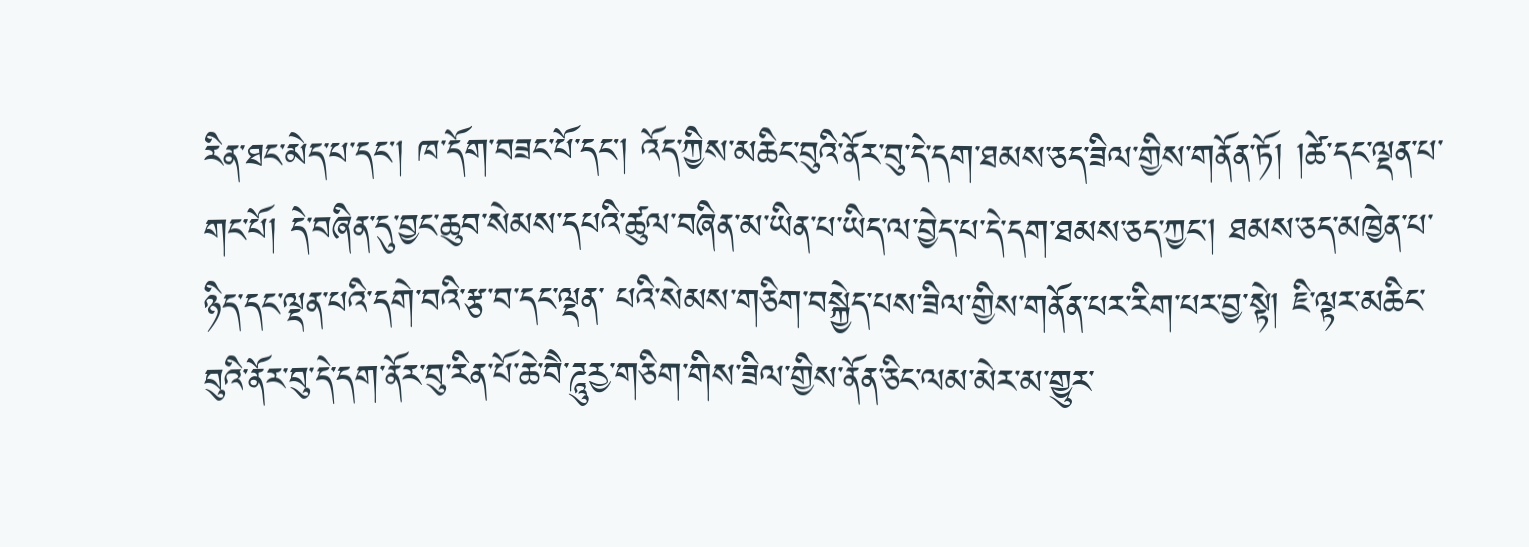རིན་ཐང་མེད་པ་དང། ཁ་དོག་བཟང་པོ་དང། འོད་ཀྱིས་མཆིང་བུའི་ནོར་བུ་དེ་དག་ཐམས་ཅད་ཟིལ་གྱིས་གནོན་ཏོ། །ཚེ་དང་ལྡན་པ་ གང་པོ། དེ་བཞིན་དུ་བྱང་ཆུབ་སེམས་དཔའི་ཚུལ་བཞིན་མ་ཡིན་པ་ཡིད་ལ་བྱེད་པ་དེ་དག་ཐམས་ཅད་ཀྱང། ཐམས་ཅད་མཁྱེན་པ་ཉིད་དང་ལྡན་པའི་དགེ་བའི་རྩ་བ་དང་ལྡན་ པའི་སེམས་གཅིག་བསྐྱེད་པས་ཟིལ་གྱིས་གནོན་པར་རིག་པར་བྱ་སྟེ། ཇི་ལྟར་མཆིང་བུའི་ནོར་བུ་དེ་དག་ནོར་བུ་རིན་པོ་ཆེ་བཻ་ཌཱུརྱ་གཅིག་གིས་ཟིལ་གྱིས་ནོན་ཅིང་ལམ་མེར་མ་གྱུར་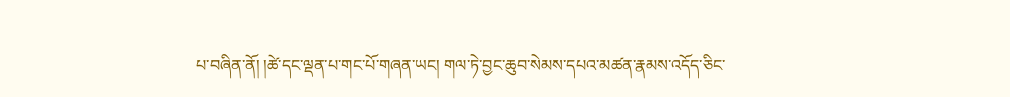པ་བཞིན་ནོ། །ཚེ་དང་ལྡན་པ་གང་པོ་གཞན་ཡང། གལ་ཏེ་བྱང་ཆུབ་སེམས་དཔའ་མཚན་རྣམས་འདོད་ཅིང་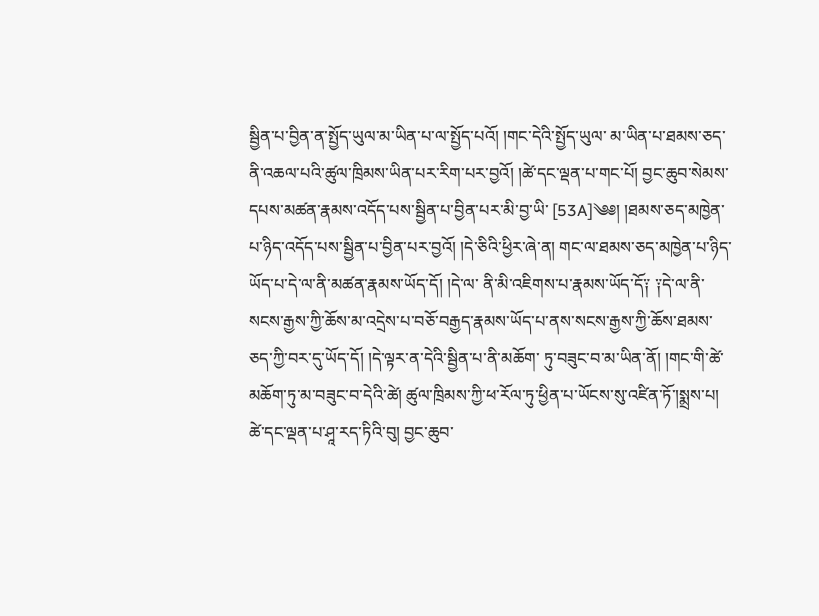སྦྱིན་པ་བྱིན་ན་སྤྱོད་ཡུལ་མ་ཡིན་པ་ལ་སྤྱོད་པའོ། །གང་དེའི་སྤྱོད་ཡུལ་ མ་ཡིན་པ་ཐམས་ཅད་ནི་འཆལ་པའི་ཚུལ་ཁྲིམས་ཡིན་པར་རིག་པར་བྱའོ། །ཚེ་དང་ལྡན་པ་གང་པོ། བྱང་ཆུབ་སེམས་དཔས་མཚན་རྣམས་འདོད་པས་སྦྱིན་པ་བྱིན་པར་མི་བྱ་ཡི་ [53A]༄༅། །ཐམས་ཅད་མཁྱེན་པ་ཉིད་འདོད་པས་སྦྱིན་པ་བྱིན་པར་བྱའོ། །དེ་ཅིའི་ཕྱིར་ཞེ་ན། གང་ལ་ཐམས་ཅད་མཁྱེན་པ་ཉིད་ཡོད་པ་དེ་ལ་ནི་མཚན་རྣམས་ཡོད་དོ། །དེ་ལ་ ནི་མི་འཇིགས་པ་རྣམས་ཡོད་དོ༑ ༑དེ་ལ་ནི་སངས་རྒྱས་ཀྱི་ཆོས་མ་འདྲེས་པ་བཅོ་བརྒྱད་རྣམས་ཡོད་པ་ནས་སངས་རྒྱས་ཀྱི་ཆོས་ཐམས་ཅད་ཀྱི་བར་དུ་ཡོད་དོ། །དེ་ལྟར་ན་དེའི་སྦྱིན་པ་ནི་མཆོག་ ཏུ་བཟུང་བ་མ་ཡིན་ནོ། །གང་གི་ཚེ་མཆོག་ཏུ་མ་བཟུང་བ་དེའི་ཚེ། ཚུལ་ཁྲིམས་ཀྱི་ཕ་རོལ་ཏུ་ཕྱིན་པ་ཡོངས་སུ་འཛིན་ཏོ་།སྨྲས་པ། ཚེ་དང་ལྡན་པ་ཤཱ་རད་ཏིའི་བུ། བྱང་ཆུབ་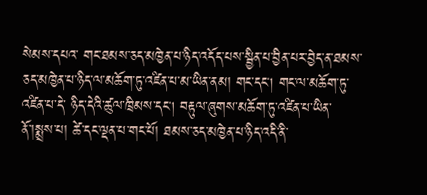སེམས་དཔའ་ གང་ཐམས་ཅད་མཁྱེན་པ་ཉིད་འདོད་པས་སྦྱིན་པ་བྱིན་པར་བྱེད་ན་ཐམས་ཅད་མཁྱེན་པ་ཉིད་ལ་མཆོག་ཏུ་འཛིན་པ་མ་ཡིན་ནམ། གང་དང། གང་ལ་མཆོག་ཏུ་འཛིན་པ་དེ་ ཉིད་དེའི་ཚུལ་ཁྲིམས་དང། བརྟུལ་ཞུགས་མཆོག་ཏུ་འཛིན་པ་ཡིན་ནོ་།སྨྲས་པ། ཚེ་དང་ལྡན་པ་གང་པོ། ཐམས་ཅད་མཁྱེན་པ་ཉིད་འདི་ནི་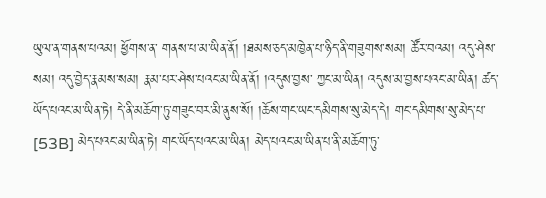ཡུལ་ན་གནས་པའམ། ཕྱོགས་ན་ གནས་པ་མ་ཡིན་ནོ། །ཐམས་ཅད་མཁྱེན་པ་ཉིད་ནི་གཟུགས་སམ། ཚོར་བའམ། འདུ་ཤེས་སམ། འདུ་བྱེད་རྣམས་སམ། རྣམ་པར་ཤེས་པའང་མ་ཡིན་ནོ། །འདུས་བྱས་ ཀྱང་མ་ཡིན། འདུས་མ་བྱས་པའང་མ་ཡིན། ཚད་ཡོད་པའང་མ་ཡིན་ཏེ། དེ་ནི་མཆོག་ཏུ་གཟུང་བར་མི་ནུས་སོ། །ཆོས་གང་ཡང་དམིགས་སུ་མེད་དེ། གང་དམིགས་སུ་མེད་པ་ [53B] མེད་པའང་མ་ཡིན་ཏེ། གང་ཡོད་པའང་མ་ཡིན། མེད་པའང་མ་ཡིན་པ་ནི་མཆོག་ཏུ་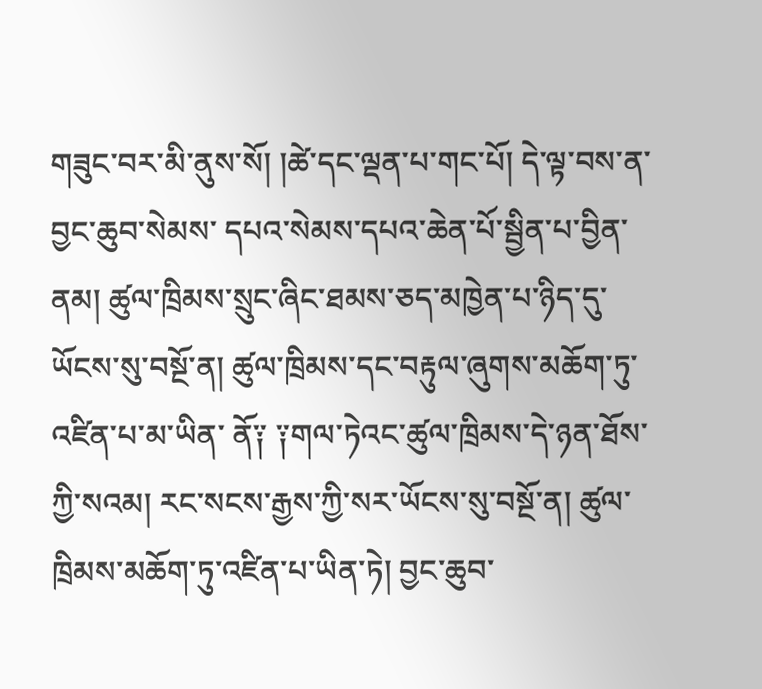གཟུང་བར་མི་ནུས་སོ། །ཚེ་དང་ལྡན་པ་གང་པོ། དེ་ལྟ་བས་ན་བྱང་ཆུབ་སེམས་ དཔའ་སེམས་དཔའ་ཆེན་པོ་སྦྱིན་པ་བྱིན་ནམ། ཚུལ་ཁྲིམས་སྲུང་ཞིང་ཐམས་ཅད་མཁྱེན་པ་ཉིད་དུ་ཡོངས་སུ་བསྔོ་ན། ཚུལ་ཁྲིམས་དང་བརྟུལ་ཞུགས་མཆོག་ཏུ་འཛིན་པ་མ་ཡིན་ ནོ༑ ༑གལ་ཏེའང་ཚུལ་ཁྲིམས་དེ་ཉན་ཐོས་ཀྱི་སའམ། རང་སངས་རྒྱས་ཀྱི་སར་ཡོངས་སུ་བསྔོ་ན། ཚུལ་ཁྲིམས་མཆོག་ཏུ་འཛིན་པ་ཡིན་ཏེ། བྱང་ཆུབ་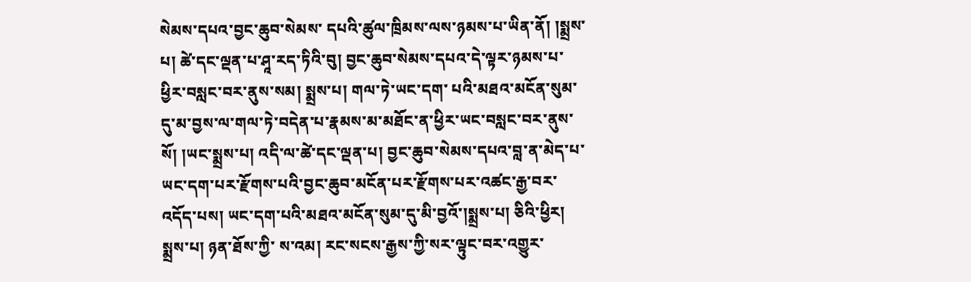སེམས་དཔའ་བྱང་ཆུབ་སེམས་ དཔའི་ཚུལ་ཁྲིམས་ལས་ཉམས་པ་ཡིན་ནོ། །སྨྲས་པ། ཚེ་དང་ལྡན་པ་ཤཱ་རད་ཏིའི་བུ། བྱང་ཆུབ་སེམས་དཔའ་དེ་ལྟར་ཉམས་པ་ཕྱིར་བསླང་བར་ནུས་སམ། སྨྲས་པ། གལ་ཏེ་ཡང་དག་ པའི་མཐའ་མངོན་སུམ་དུ་མ་བྱས་ལ་གལ་ཏེ་བདེན་པ་རྣམས་མ་མཐོང་ན་ཕྱིར་ཡང་བསླང་བར་ནུས་སོ། །ཡང་སྨྲས་པ། འདི་ལ་ཚེ་དང་ལྡན་པ། བྱང་ཆུབ་སེམས་དཔའ་བླ་ན་མེད་པ་ ཡང་དག་པར་རྫོགས་པའི་བྱང་ཆུབ་མངོན་པར་རྫོགས་པར་འཚང་རྒྱ་བར་འདོད་པས། ཡང་དག་པའི་མཐའ་མངོན་སུམ་དུ་མི་བྱའོ་།སྨྲས་པ། ཅིའི་ཕྱིར། སྨྲས་པ། ཉན་ཐོས་ཀྱི་ ས་འམ། རང་སངས་རྒྱས་ཀྱི་སར་ལྟུང་བར་འགྱུར་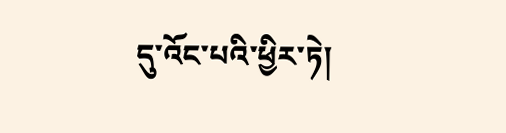དུ་འོང་པའི་ཕྱིར་ཏེ།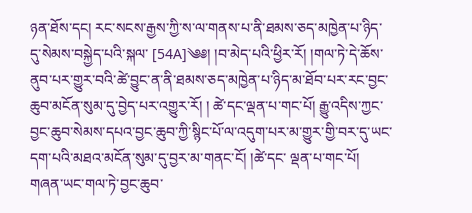ཉན་ཐོས་དང། རང་སངས་རྒྱས་ཀྱི་ས་ལ་གནས་པ་ནི་ཐམས་ཅད་མཁྱེན་པ་ཉིད་དུ་སེམས་བསྐྱེད་པའི་སྐལ་ [54A]༄༅། །བ་མེད་པའི་ཕྱིར་རོ། །གལ་ཏེ་དེ་ཆོས་ནུབ་པར་གྱུར་བའི་ཚེ་བྱུང་ན་ནི་ཐམས་ཅད་མཁྱེན་པ་ཉིད་མ་ཐོབ་པར་རང་བྱང་ཆུབ་མངོན་སུམ་དུ་བྱེད་པར་འགྱུར་རོ། ། ཚེ་དང་ལྡན་པ་གང་པོ། རྒྱུ་འདིས་ཀྱང་བྱང་ཆུབ་སེམས་དཔའ་བྱང་ཆུབ་ཀྱི་སྙིང་པོ་ལ་འདུག་པར་མ་གྱུར་གྱི་བར་དུ་ཡང་དག་པའི་མཐའ་མངོན་སུམ་དུ་བྱར་མ་གནང་ངོ། །ཚེ་དང་ ལྡན་པ་གང་པོ། གཞན་ཡང་གལ་ཏེ་བྱང་ཆུབ་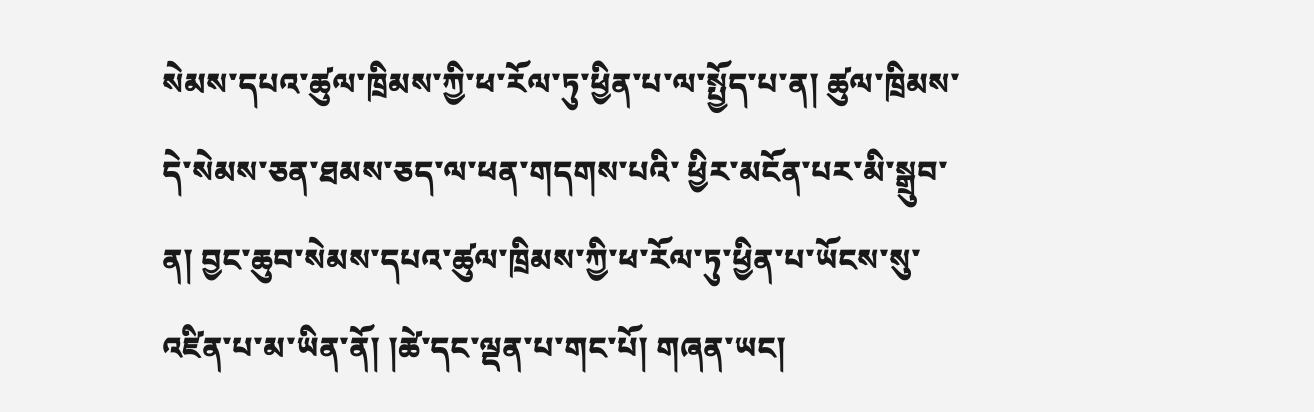སེམས་དཔའ་ཚུལ་ཁྲིམས་ཀྱི་ཕ་རོལ་ཏུ་ཕྱིན་པ་ལ་སྤྱོད་པ་ན། ཚུལ་ཁྲིམས་དེ་སེམས་ཅན་ཐམས་ཅད་ལ་ཕན་གདགས་པའི་ ཕྱིར་མངོན་པར་མི་སྒྲུབ་ན། བྱང་ཆུབ་སེམས་དཔའ་ཚུལ་ཁྲིམས་ཀྱི་ཕ་རོལ་ཏུ་ཕྱིན་པ་ཡོངས་སུ་འཛིན་པ་མ་ཡིན་ནོ། །ཚེ་དང་ལྡན་པ་གང་པོ། གཞན་ཡང།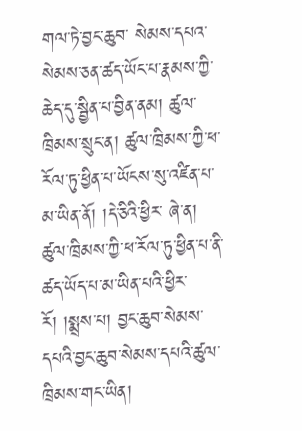གལ་ཏེ་བྱང་ཆུབ་ སེམས་དཔའ་སེམས་ཅན་ཚད་ཡོང་པ་རྣམས་ཀྱི་ཆེད་དུ་སྦྱིན་པ་བྱིན་ནམ། ཚུལ་ཁྲིམས་སྲུང་ན། ཚུལ་ཁྲིམས་ཀྱི་ཕ་རོལ་ཏུ་ཕྱིན་པ་ཡོངས་སུ་འཛིན་པ་མ་ཡིན་ནོ། །དེ་ཅིའི་ཕྱིར་ ཞེ་ན། ཚུལ་ཁྲིམས་ཀྱི་ཕ་རོལ་ཏུ་ཕྱིན་པ་ནི་ཚད་ཡོད་པ་མ་ཡིན་པའི་ཕྱིར་རོ། །སྨྲས་པ། བྱང་ཆུབ་སེམས་དཔའི་བྱང་ཆུབ་སེམས་དཔའི་ཚུལ་ཁྲིམས་གང་ཡིན།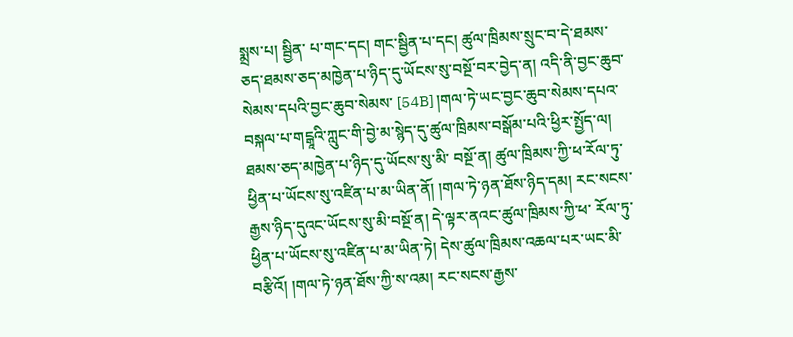སྨྲས་པ། སྦྱིན་ པ་གང་དང། གང་སྦྱིན་པ་དང། ཚུལ་ཁྲིམས་སྲུང་བ་དེ་ཐམས་ཅད་ཐམས་ཅད་མཁྱེན་པ་ཉིད་དུ་ཡོངས་སུ་བསྔོ་བར་བྱེད་ན། འདི་ནི་བྱང་ཆུབ་སེམས་དཔའི་བྱང་ཆུབ་སེམས་ [54B] །གལ་ཏེ་ཡང་བྱང་ཆུབ་སེམས་དཔའ་བསྐལ་པ་གངྒཱའི་ཀླུང་གི་བྱེ་མ་སྙེད་དུ་ཚུལ་ཁྲིམས་བསྒོམ་པའི་ཕྱིར་སྤྱོད་ལ། ཐམས་ཅད་མཁྱེན་པ་ཉིད་དུ་ཡོངས་སུ་མི་ བསྔོ་ན། ཚུལ་ཁྲིམས་ཀྱི་ཕ་རོལ་ཏུ་ཕྱིན་པ་ཡོངས་སུ་འཛིན་པ་མ་ཡིན་ནོ། །གལ་ཏེ་ཉན་ཐོས་ཉིད་དམ། རང་སངས་རྒྱས་ཉིད་དུའང་ཡོངས་སུ་མི་བསྔོ་ན། དེ་ལྟར་ནའང་ཚུལ་ཁྲིམས་ཀྱི་ཕ་ རོལ་ཏུ་ཕྱིན་པ་ཡོངས་སུ་འཛིན་པ་མ་ཡིན་ཏེ། དེས་ཚུལ་ཁྲིམས་འཆལ་པར་ཡང་མི་བརྩིའོ། །གལ་ཏེ་ཉན་ཐོས་ཀྱི་ས་འམ། རང་སངས་རྒྱས་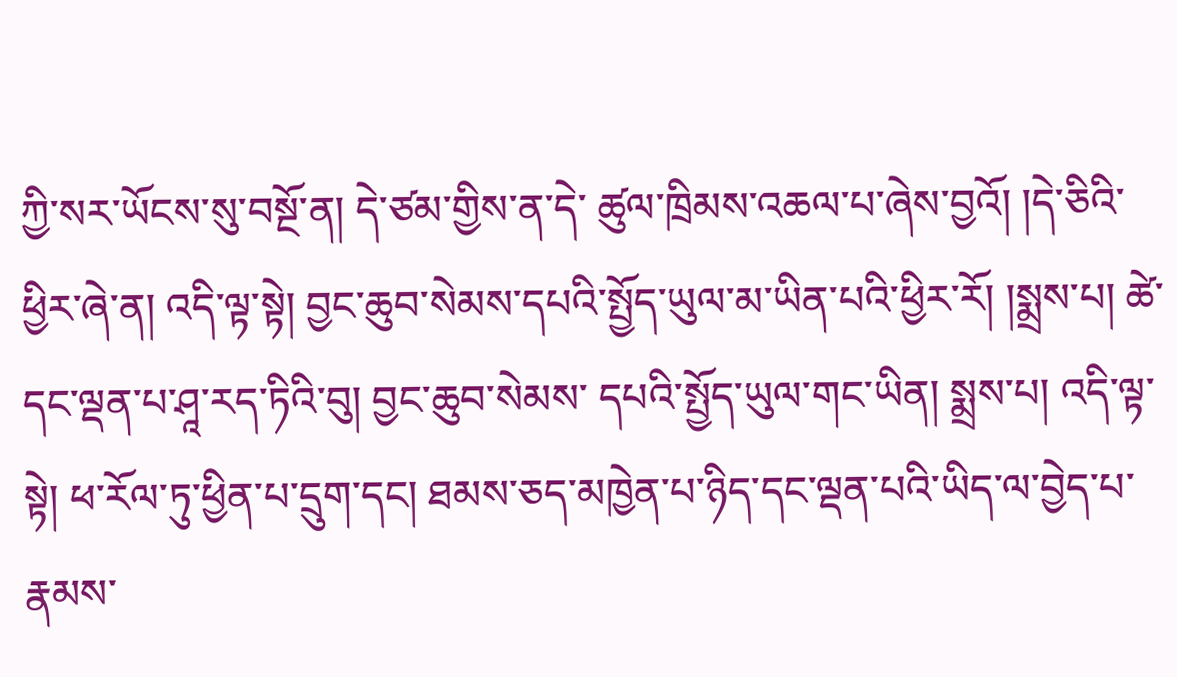ཀྱི་སར་ཡོངས་སུ་བསྔོ་ན། དེ་ཙམ་གྱིས་ན་དེ་ ཚུལ་ཁྲིམས་འཆལ་པ་ཞེས་བྱའོ། །དེ་ཅིའི་ཕྱིར་ཞེ་ན། འདི་ལྟ་སྟེ། བྱང་ཆུབ་སེམས་དཔའི་སྤྱོད་ཡུལ་མ་ཡིན་པའི་ཕྱིར་རོ། །སྨྲས་པ། ཚེ་དང་ལྡན་པ་ཤཱ་རད་ཏིའི་བུ། བྱང་ཆུབ་སེམས་ དཔའི་སྤྱོད་ཡུལ་གང་ཡིན། སྨྲས་པ། འདི་ལྟ་སྟེ། ཕ་རོལ་ཏུ་ཕྱིན་པ་དྲུག་དང། ཐམས་ཅད་མཁྱེན་པ་ཉིད་དང་ལྡན་པའི་ཡིད་ལ་བྱེད་པ་རྣམས་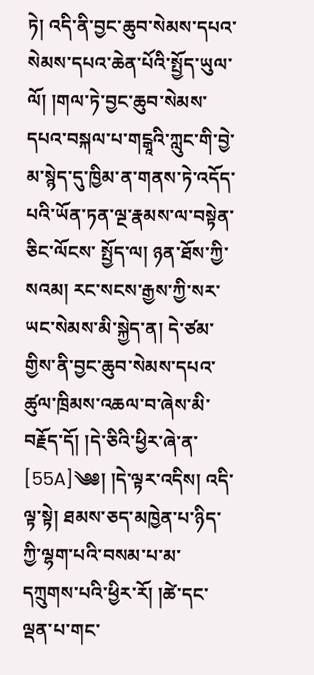ཏེ། འདི་ནི་བྱང་ཆུབ་སེམས་དཔའ་ སེམས་དཔའ་ཆེན་པོའི་སྤྱོད་ཡུལ་ལོ། །གལ་ཏེ་བྱང་ཆུབ་སེམས་དཔའ་བསྐལ་པ་གངྒཱའི་ཀླུང་གི་བྱེ་མ་སྙེད་དུ་ཁྱིམ་ན་གནས་ཏེ་འདོད་པའི་ཡོན་ཏན་ལྔ་རྣམས་ལ་བསྟེན་ཅིང་ལོངས་ སྤྱོད་ལ། ཉན་ཐོས་ཀྱི་སའམ། རང་སངས་རྒྱས་ཀྱི་སར་ཡང་སེམས་མི་སྐྱེད་ན། དེ་ཙམ་གྱིས་ནི་བྱང་ཆུབ་སེམས་དཔའ་ཚུལ་ཁྲིམས་འཆལ་བ་ཞེས་མི་བརྗོད་དོ། །དེ་ཅིའི་ཕྱིར་ཞེ་ན་ [55A]༄༅། །དེ་ལྟར་འདིས། འདི་ལྟ་སྟེ། ཐམས་ཅད་མཁྱེན་པ་ཉིད་ཀྱི་ལྷག་པའི་བསམ་པ་མ་དཀྲུགས་པའི་ཕྱིར་རོ། །ཚེ་དང་ལྡན་པ་གང་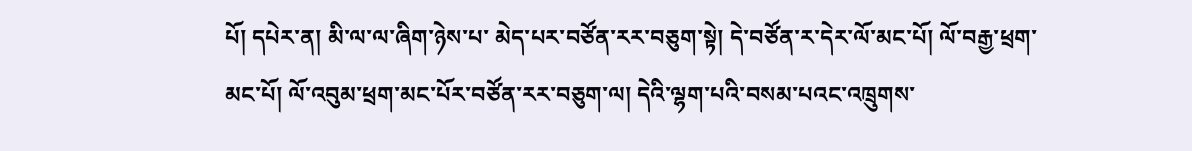པོ། དཔེར་ན། མི་ལ་ལ་ཞིག་ཉེས་པ་ མེད་པར་བཙོན་རར་བཅུག་སྟེ། དེ་བཙོན་ར་དེར་ལོ་མང་པོ། ལོ་བརྒྱ་ཕྲག་མང་པོ། ལོ་འབུམ་ཕྲག་མང་པོར་བཙོན་རར་བཅུག་ལ། དེའི་ལྷག་པའི་བསམ་པའང་འཁྲུགས་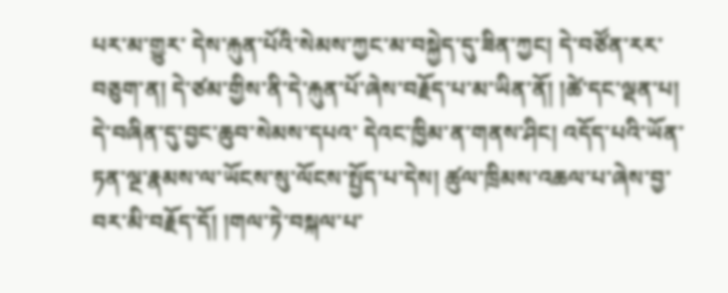པར་མ་གྱུར་ དེས་རྐུན་པོའི་སེམས་ཀྱང་མ་བསྐྱེད་དུ་ཟིན་ཀྱང། དེ་བཙོན་རར་བཅུག་ན། དེ་ཙམ་གྱིས་ནི་དེ་རྐུན་པོ་ཞེས་བརྗོད་པ་མ་ཡིན་ནོ། །ཚེ་དང་ལྡན་པ། དེ་བཞིན་དུ་བྱང་ཆུབ་སེམས་དཔའ་ དེའང་ཁྱིམ་ན་གནས་ཤིང། འདོད་པའི་ཡོན་ཏན་ལྔ་རྣམས་ལ་ཡོངས་སུ་ལོངས་སྤྱོད་པ་དེས། ཚུལ་ཁྲིམས་འཆལ་པ་ཞེས་བྱ་བར་མི་བརྗོད་དོ། །གལ་ཏེ་བསྐལ་པ་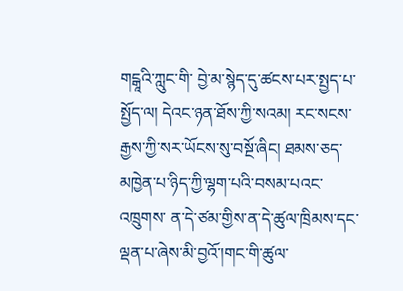གངྒཱའི་ཀླུང་གི་ བྱེ་མ་སྙེད་དུ་ཚངས་པར་སྤྱད་པ་སྤྱོད་ལ། དེའང་ཉན་ཐོས་ཀྱི་སའམ། རང་སངས་རྒྱས་ཀྱི་སར་ཡོངས་སུ་བསྔོ་ཞིང། ཐམས་ཅད་མཁྱེན་པ་ཉིད་ཀྱི་ལྷག་པའི་བསམ་པའང་འཁྲུགས་ ན་དེ་ཙམ་གྱིས་ན་དེ་ཚུལ་ཁྲིམས་དང་ལྡན་པ་ཞེས་མི་བྱའོ་།གང་གི་ཚུལ་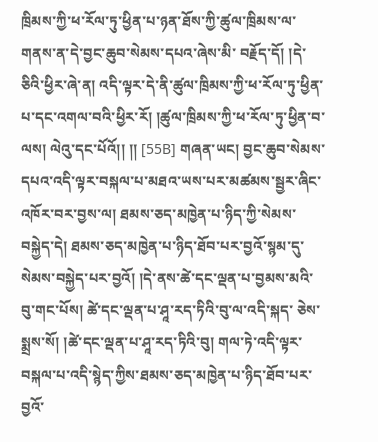ཁྲིམས་ཀྱི་ཕ་རོལ་ཏུ་ཕྱིན་པ་ཉན་ཐོས་ཀྱི་ཚུལ་ཁྲིམས་ལ་གནས་ན་དེ་བྱང་ཆུབ་སེམས་དཔའ་ཞེས་མི་ བརྗོད་དོ། །དེ་ཅིའི་ཕྱིར་ཞེ་ན། འདི་ལྟར་དེ་ནི་ཚུལ་ཁྲིམས་ཀྱི་ཕ་རོལ་ཏུ་ཕྱིན་པ་དང་འགལ་བའི་ཕྱིར་རོ། །ཚུལ་ཁྲིམས་ཀྱི་ཕ་རོལ་ཏུ་ཕྱིན་བ་ལས། ལེའུ་དང་པོའོ།། །། [55B] གཞན་ཡང། བྱང་ཆུབ་སེམས་དཔའ་འདི་ལྟར་བསྐལ་པ་མཐའ་ཡས་པར་མཚམས་སྦྱར་ཞིང་འཁོར་བར་བྱས་ལ། ཐམས་ཅད་མཁྱེན་པ་ཉིད་ཀྱི་སེམས་ བསྐྱེད་དེ། ཐམས་ཅད་མཁྱེན་པ་ཉིད་ཐོབ་པར་བྱའོ་སྙམ་དུ་སེམས་བསྐྱེད་པར་བྱའོ། །དེ་ནས་ཚེ་དང་ལྡན་པ་བྱམས་མའི་བུ་གང་པོས། ཚེ་དང་ལྡན་པ་ཤཱ་རད་ཏིའི་བུ་ལ་འདི་སྐད་ ཅེས་སྨྲས་སོ། །ཚེ་དང་ལྡན་པ་ཤཱ་རད་ཏིའི་བུ། གལ་ཏེ་འདི་ལྟར་བསྐལ་པ་འདི་སྙེད་ཀྱིས་ཐམས་ཅད་མཁྱེན་པ་ཉིད་ཐོབ་པར་བྱའོ་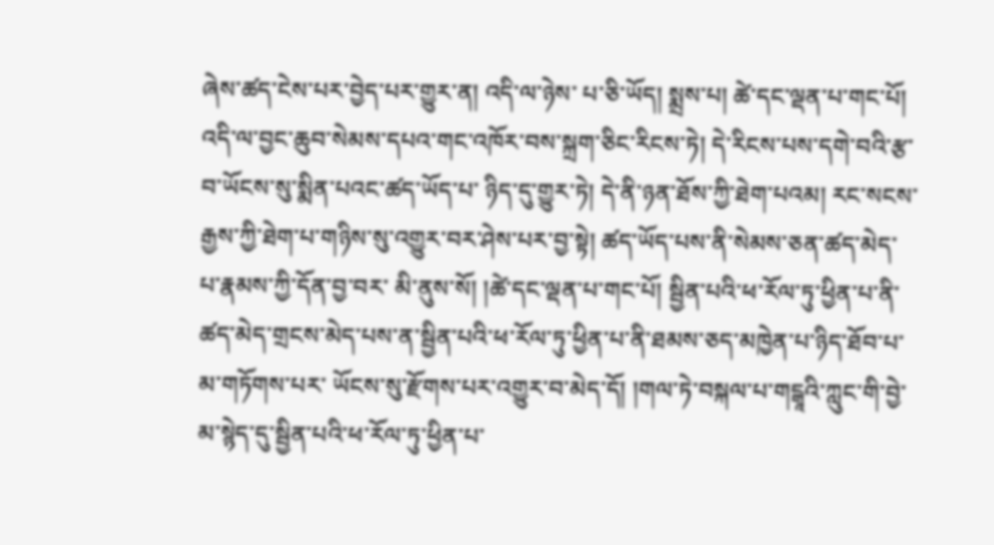ཞེས་ཚད་ངེས་པར་བྱེད་པར་གྱུར་ན། འདི་ལ་ཉེས་ པ་ཅི་ཡོད། སྨྲས་པ། ཚེ་དང་ལྡན་པ་གང་པོ། འདི་ལ་བྱང་ཆུབ་སེམས་དཔའ་གང་འཁོར་བས་སྐྲག་ཅིང་རིངས་ཏེ། དེ་རིངས་པས་དགེ་བའི་རྩ་བ་ཡོངས་སུ་སྨིན་པའང་ཚད་ཡོད་པ་ ཉིད་དུ་གྱུར་ཏེ། དེ་ནི་ཉན་ཐོས་ཀྱི་ཐེག་པའམ། རང་སངས་རྒྱས་ཀྱི་ཐེག་པ་གཉིས་སུ་འགྱུར་བར་ཤེས་པར་བྱ་སྟེ། ཚད་ཡོད་པས་ནི་སེམས་ཅན་ཚད་མེད་པ་རྣམས་ཀྱི་དོན་བྱ་བར་ མི་ནུས་སོ། །ཚེ་དང་ལྡན་པ་གང་པོ། སྦྱིན་པའི་ཕ་རོལ་ཏུ་ཕྱིན་པ་ནི་ཚད་མེད་གྲངས་མེད་པས་ན་སྦྱིན་པའི་ཕ་རོལ་ཏུ་ཕྱིན་པ་ནི་ཐམས་ཅད་མཁྱེན་པ་ཉིད་ཐོབ་པ་མ་གཏོགས་པར་ ཡོངས་སུ་རྫོགས་པར་འགྱུར་བ་མེད་དོ། །གལ་ཏེ་བསྐལ་པ་གངྒཱའི་ཀླུང་གི་བྱེ་མ་སྙེད་དུ་སྦྱིན་པའི་ཕ་རོལ་ཏུ་ཕྱིན་པ་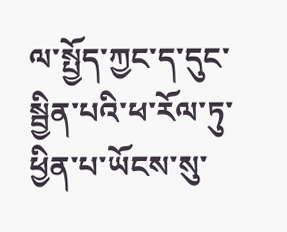ལ་སྤྱོད་ཀྱང་ད་དུང་སྦྱིན་པའི་ཕ་རོལ་ཏུ་ཕྱིན་པ་ཡོངས་སུ་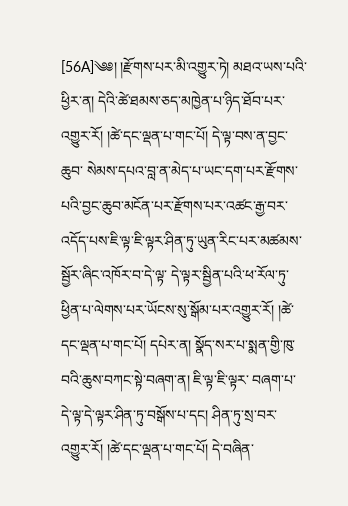[56A]༄༅། །རྫོགས་པར་མི་འགྱུར་ཏེ། མཐའ་ཡས་པའི་ཕྱིར་ན། དེའི་ཚེ་ཐམས་ཅད་མཁྱེན་པ་ཉིད་ཐོབ་པར་འགྱུར་རོ། །ཚེ་དང་ལྡན་པ་གང་པོ། དེ་ལྟ་བས་ན་བྱང་ཆུབ་ སེམས་དཔའ་བླ་ན་མེད་པ་ཡང་དག་པར་རྫོགས་པའི་བྱང་ཆུབ་མངོན་པར་རྫོགས་པར་འཚང་རྒྱ་བར་འདོད་པས་ཇི་ལྟ་ཇི་ལྟར་ཤིན་ཏུ་ཡུན་རིང་པར་མཚམས་སྦྱོར་ཞིང་འཁོར་བ་དེ་ལྟ་ དེ་ལྟར་སྦྱིན་པའི་ཕ་རོལ་ཏུ་ཕྱིན་པ་ལེགས་པར་ཡོངས་སུ་སྒོམ་པར་འགྱུར་རོ། །ཚེ་དང་ལྡན་པ་གང་པོ། དཔེར་ན། སྣོད་སར་པ་སྨན་གྱི་ཁུ་བའི་ཆུས་བཀང་སྟེ་བཞག་ན། ཇི་ལྟ་ཇི་ལྟར་ བཞག་པ་དེ་ལྟ་དེ་ལྟར་ཤིན་ཏུ་བསྒོས་པ་དང། ཤིན་ཏུ་སྲ་བར་འགྱུར་རོ། །ཚེ་དང་ལྡན་པ་གང་པོ། དེ་བཞིན་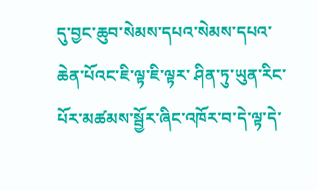དུ་བྱང་ཆུབ་སེམས་དཔའ་སེམས་དཔའ་ཆེན་པོའང་ཇི་ལྟ་ཇི་ལྟར་ ཤིན་ཏུ་ཡུན་རིང་པོར་མཚམས་སྦྱོར་ཞིང་འཁོར་བ་དེ་ལྟ་དེ་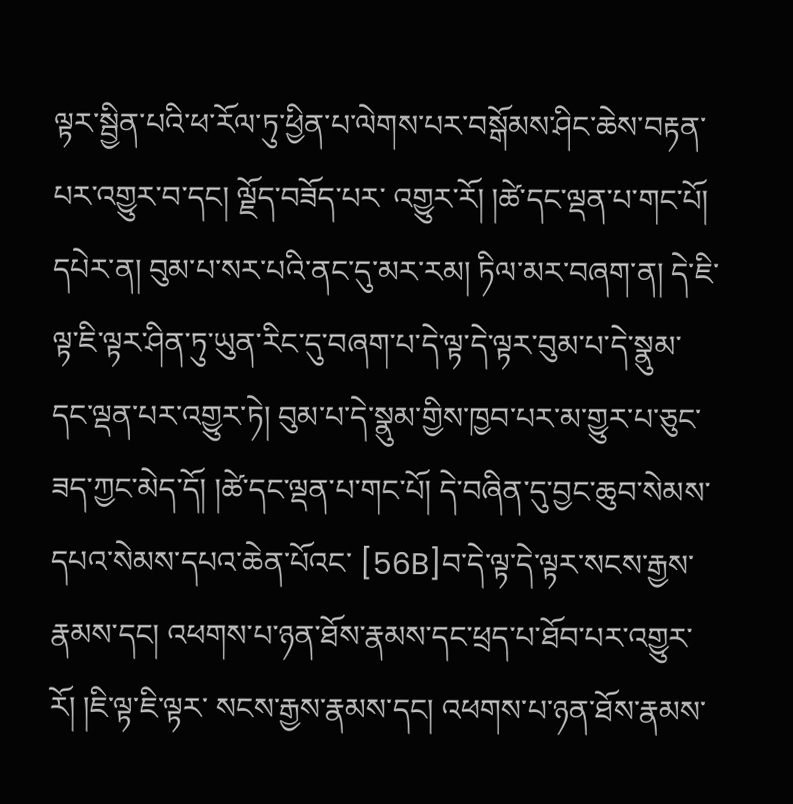ལྟར་སྦྱིན་པའི་ཕ་རོལ་ཏུ་ཕྱིན་པ་ལེགས་པར་བསྒོམས་ཤིང་ཆེས་བརྟན་པར་འགྱུར་བ་དང། ལྗོད་བཟོད་པར་ འགྱུར་རོ། །ཚེ་དང་ལྡན་པ་གང་པོ། དཔེར་ན། བུམ་པ་སར་པའི་ནང་དུ་མར་རམ། ཏིལ་མར་བཞག་ན། དེ་ཇི་ལྟ་ཇི་ལྟར་ཤིན་ཏུ་ཡུན་རིང་དུ་བཞག་པ་དེ་ལྟ་དེ་ལྟར་བུམ་པ་དེ་སྣུམ་ དང་ལྡན་པར་འགྱུར་ཏེ། བུམ་པ་དེ་སྣུམ་གྱིས་ཁྱབ་པར་མ་གྱུར་པ་ཅུང་ཟད་ཀྱང་མེད་དོ། །ཚེ་དང་ལྡན་པ་གང་པོ། དེ་བཞིན་དུ་བྱང་ཆུབ་སེམས་དཔའ་སེམས་དཔའ་ཆེན་པོའང་ [56B]བ་དེ་ལྟ་དེ་ལྟར་སངས་རྒྱས་རྣམས་དང། འཕགས་པ་ཉན་ཐོས་རྣམས་དང་ཕྲད་པ་ཐོབ་པར་འགྱུར་རོ། །ཇི་ལྟ་ཇི་ལྟར་ སངས་རྒྱས་རྣམས་དང། འཕགས་པ་ཉན་ཐོས་རྣམས་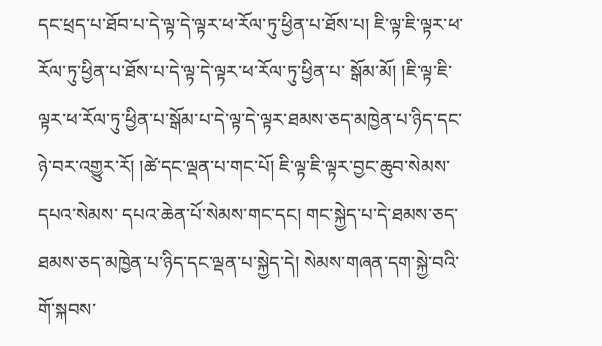དང་ཕྲད་པ་ཐོབ་པ་དེ་ལྟ་དེ་ལྟར་ཕ་རོལ་ཏུ་ཕྱིན་པ་ཐོས་པ། ཇི་ལྟ་ཇི་ལྟར་ཕ་རོལ་ཏུ་ཕྱིན་པ་ཐོས་པ་དེ་ལྟ་དེ་ལྟར་ཕ་རོལ་ཏུ་ཕྱིན་པ་ སྒོམ་མོ། །ཇི་ལྟ་ཇི་ལྟར་ཕ་རོལ་ཏུ་ཕྱིན་པ་སྒོམ་པ་དེ་ལྟ་དེ་ལྟར་ཐམས་ཅད་མཁྱེན་པ་ཉིད་དང་ཉེ་བར་འགྱུར་རོ། །ཚེ་དང་ལྡན་པ་གང་པོ། ཇི་ལྟ་ཇི་ལྟར་བྱང་ཆུབ་སེམས་དཔའ་སེམས་ དཔའ་ཆེན་པོ་སེམས་གང་དང། གང་སྐྱེད་པ་དེ་ཐམས་ཅད་ཐམས་ཅད་མཁྱེན་པ་ཉིད་དང་ལྡན་པ་སྐྱེད་དེ། སེམས་གཞན་དག་སྐྱེ་བའི་གོ་སྐབས་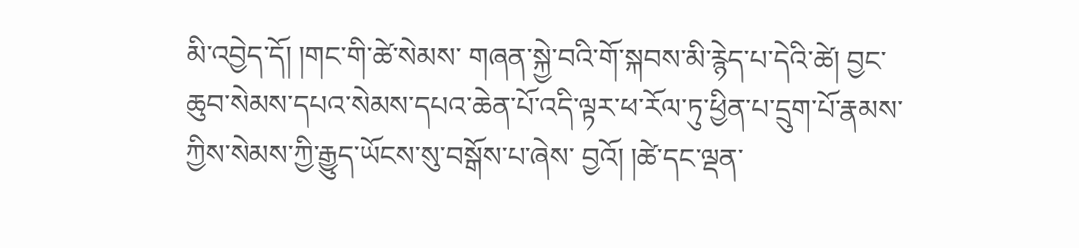མི་འབྱེད་དོ། །གང་གི་ཚེ་སེམས་ གཞན་སྐྱེ་བའི་གོ་སྐབས་མི་རྙེད་པ་དེའི་ཚེ། བྱང་ཆུབ་སེམས་དཔའ་སེམས་དཔའ་ཆེན་པོ་འདི་ལྟར་ཕ་རོལ་ཏུ་ཕྱིན་པ་དྲུག་པོ་རྣམས་ཀྱིས་སེམས་ཀྱི་རྒྱུད་ཡོངས་སུ་བསྒོས་པ་ཞེས་ བྱའོ། །ཚེ་དང་ལྡན་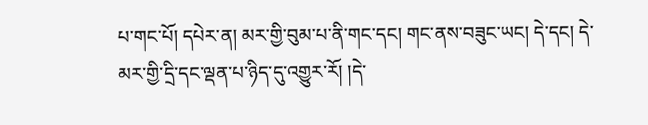པ་གང་པོ། དཔེར་ན། མར་གྱི་བུམ་པ་ནི་གང་དང། གང་ནས་བཟུང་ཡང། དེ་དང། དེ་མར་གྱི་དྲི་དང་ལྡན་པ་ཉིད་དུ་འགྱུར་རོ། །དེ་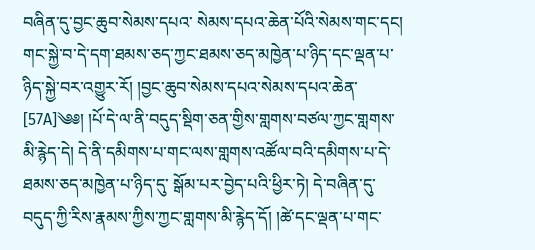བཞིན་དུ་བྱང་ཆུབ་སེམས་དཔའ་ སེམས་དཔའ་ཆེན་པོའི་སེམས་གང་དང། གང་སྐྱེ་བ་དེ་དག་ཐམས་ཅད་ཀྱང་ཐམས་ཅད་མཁྱེན་པ་ཉིད་དང་ལྡན་པ་ཉིད་སྐྱེ་བར་འགྱུར་རོ། །བྱང་ཆུབ་སེམས་དཔའ་སེམས་དཔའ་ཆེན་ [57A]༄༅། །པོ་དེ་ལ་ནི་བདུད་སྡིག་ཅན་གྱིས་གླགས་བཙལ་ཀྱང་གླགས་མི་རྙེད་དེ། དེ་ནི་དམིགས་པ་གང་ལས་གླགས་འཚོལ་བའི་དམིགས་པ་དེ་ཐམས་ཅད་མཁྱེན་པ་ཉིད་དུ་ སྒོམ་པར་བྱེད་པའི་ཕྱིར་ཏེ། དེ་བཞིན་དུ་བདུད་ཀྱི་རིས་རྣམས་ཀྱིས་ཀྱང་གླགས་མི་རྙེད་དོ། །ཚེ་དང་ལྡན་པ་གང་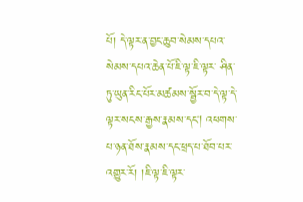པོ། དེ་ལྟར་ན་བྱང་ཆུབ་སེམས་དཔའ་སེམས་དཔའ་ཆེན་པོ་ཇི་ལྟ་ཇི་ལྟར་ ཤིན་ཏུ་ཡུན་རིང་པོར་མཚམས་སྦྱོར་བ་དེ་ལྟ་དེ་ལྟར་སངས་རྒྱས་རྣམས་དང། འཕགས་པ་ཉན་ཐོས་རྣམས་དང་ཕྲད་པ་ཐོབ་པར་འགྱུར་རོ། །ཇི་ལྟ་ཇི་ལྟར་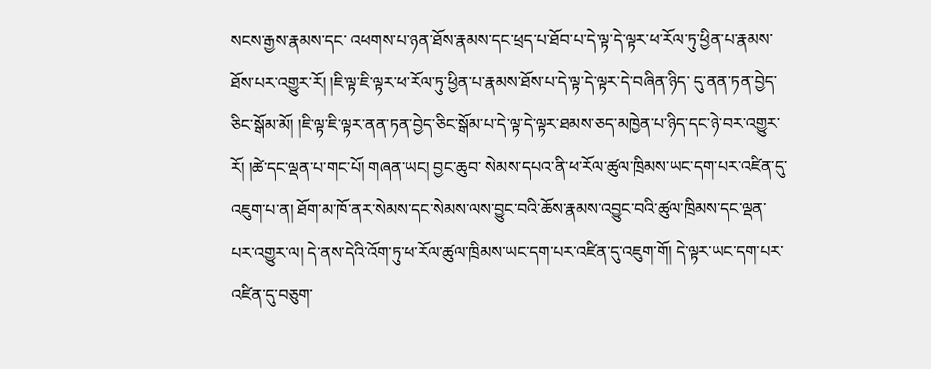སངས་རྒྱས་རྣམས་དང་ འཕགས་པ་ཉན་ཐོས་རྣམས་དང་ཕྲད་པ་ཐོབ་པ་དེ་ལྟ་དེ་ལྟར་ཕ་རོལ་ཏུ་ཕྱིན་པ་རྣམས་ཐོས་པར་འགྱུར་རོ། །ཇི་ལྟ་ཇི་ལྟར་ཕ་རོལ་ཏུ་ཕྱིན་པ་རྣམས་ཐོས་པ་དེ་ལྟ་དེ་ལྟར་དེ་བཞིན་ཉིད་ དུ་ནན་ཏན་བྱེད་ཅིང་སྒོམ་མོ། །ཇི་ལྟ་ཇི་ལྟར་ནན་ཏན་བྱེད་ཅིང་སྒོམ་པ་དེ་ལྟ་དེ་ལྟར་ཐམས་ཅད་མཁྱེན་པ་ཉིད་དང་ཉེ་བར་འགྱུར་རོ། །ཚེ་དང་ལྡན་པ་གང་པོ། གཞན་ཡང། བྱང་ཆུབ་ སེམས་དཔའ་ནི་ཕ་རོལ་ཚུལ་ཁྲིམས་ཡང་དག་པར་འཛིན་དུ་འཇུག་པ་ན། ཐོག་མ་ཁོ་ནར་སེམས་དང་སེམས་ལས་བྱུང་བའི་ཆོས་རྣམས་འབྱུང་བའི་ཚུལ་ཁྲིམས་དང་ལྡན་ པར་འགྱུར་ལ། དེ་ནས་དེའི་འོག་ཏུ་ཕ་རོལ་ཚུལ་ཁྲིམས་ཡང་དག་པར་འཛིན་དུ་འཇུག་གོ། དེ་ལྟར་ཡང་དག་པར་འཛིན་དུ་བཅུག་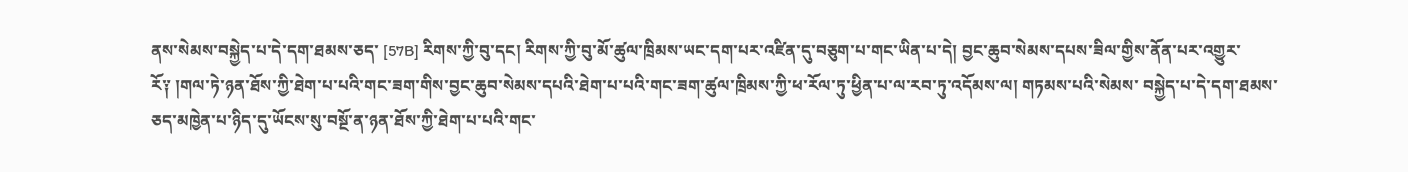ནས་སེམས་བསྐྱེད་པ་དེ་དག་ཐམས་ཅད་ [57B] རིགས་ཀྱི་བུ་དང། རིགས་ཀྱི་བུ་མོ་ཚུལ་ཁྲིམས་ཡང་དག་པར་འཛིན་དུ་བཅུག་པ་གང་ཡིན་པ་དེ། བྱང་ཆུབ་སེམས་དཔས་ཟིལ་གྱིས་ནོན་པར་འགྱུར་ རོ༑ །གལ་ཏེ་ཉན་ཐོས་ཀྱི་ཐེག་པ་པའི་གང་ཟག་གིས་བྱང་ཆུབ་སེམས་དཔའི་ཐེག་པ་པའི་གང་ཟག་ཚུལ་ཁྲིམས་ཀྱི་ཕ་རོལ་ཏུ་ཕྱིན་པ་ལ་རབ་ཏུ་འདོམས་ལ། གཏམས་པའི་སེམས་ བསྐྱེད་པ་དེ་དག་ཐམས་ཅད་མཁྱེན་པ་ཉིད་དུ་ཡོངས་སུ་བསྔོ་ན་ཉན་ཐོས་ཀྱི་ཐེག་པ་པའི་གང་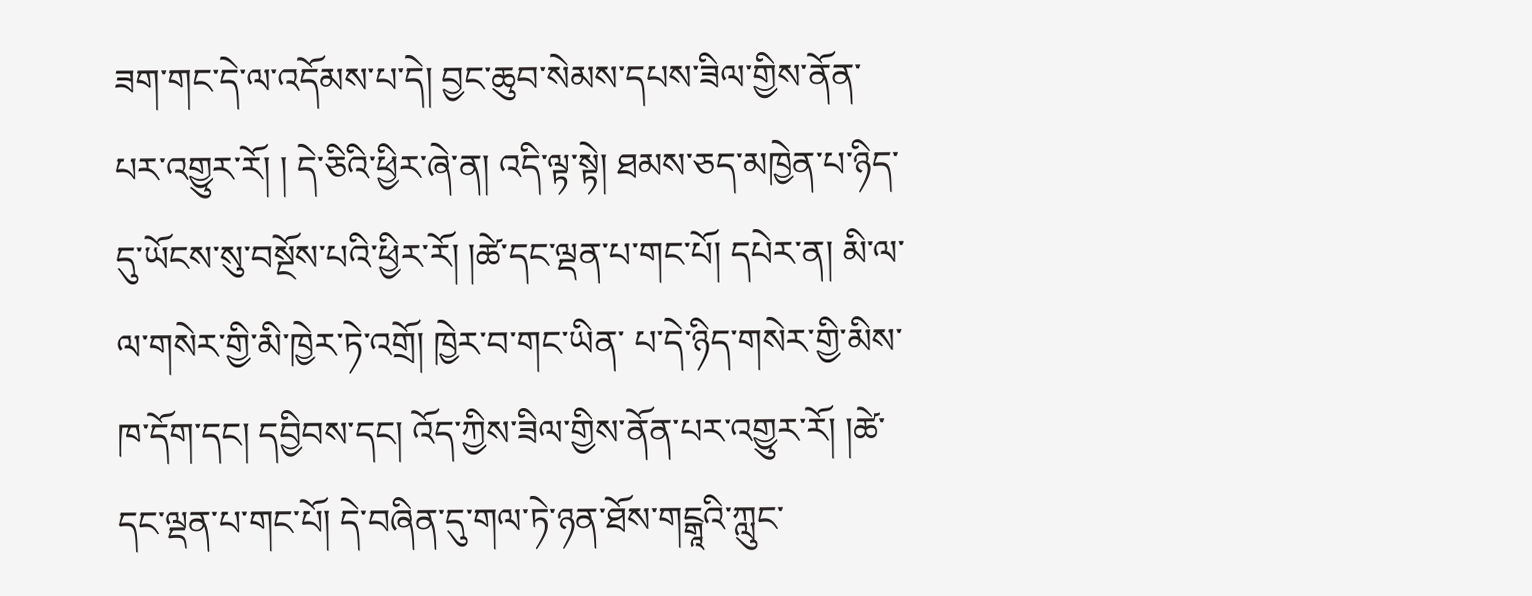ཟག་གང་དེ་ལ་འདོམས་པ་དེ། བྱང་ཆུབ་སེམས་དཔས་ཟིལ་གྱིས་ནོན་པར་འགྱུར་རོ། ། དེ་ཅིའི་ཕྱིར་ཞེ་ན། འདི་ལྟ་སྟེ། ཐམས་ཅད་མཁྱེན་པ་ཉིད་དུ་ཡོངས་སུ་བསྔོས་པའི་ཕྱིར་རོ། །ཚེ་དང་ལྡན་པ་གང་པོ། དཔེར་ན། མི་ལ་ལ་གསེར་གྱི་མི་ཁྱེར་ཏེ་འགྲོ། ཁྱེར་བ་གང་ཡིན་ པ་དེ་ཉིད་གསེར་གྱི་མིས་ཁ་དོག་དང། དབྱིབས་དང། འོད་ཀྱིས་ཟིལ་གྱིས་ནོན་པར་འགྱུར་རོ། །ཚེ་དང་ལྡན་པ་གང་པོ། དེ་བཞིན་དུ་གལ་ཏེ་ཉན་ཐོས་གངྒཱའི་ཀླུང་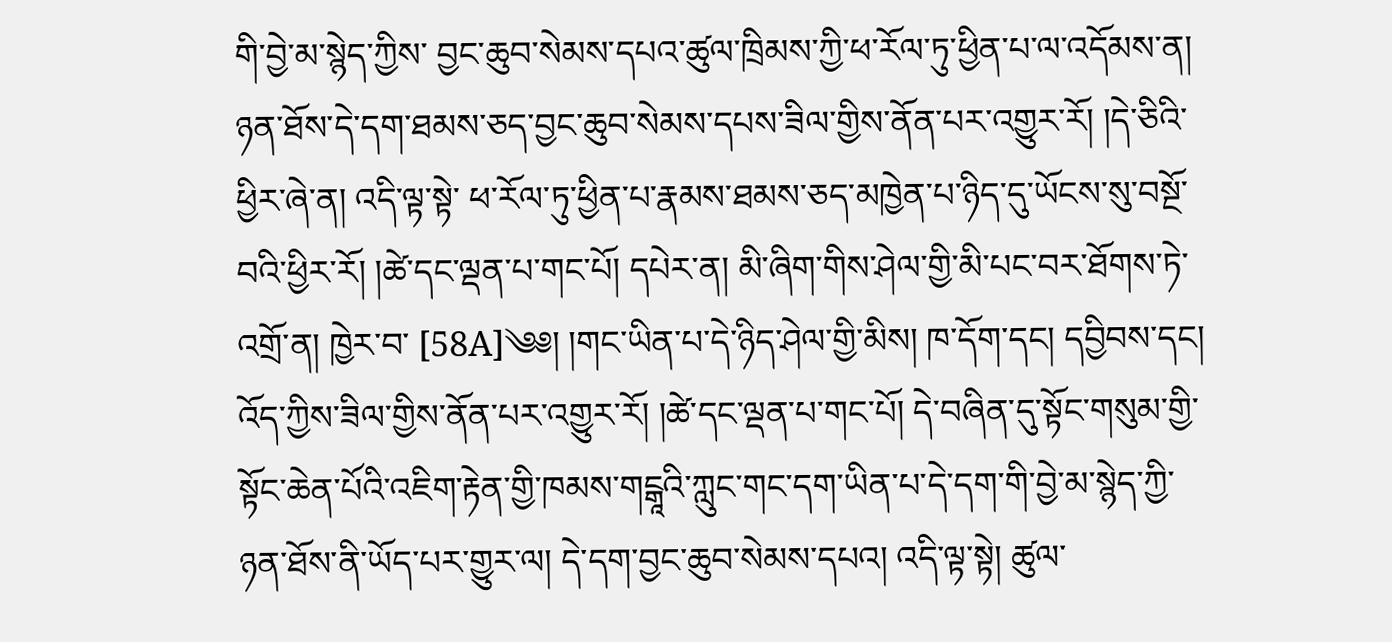གི་བྱེ་མ་སྙེད་ཀྱིས་ བྱང་ཆུབ་སེམས་དཔའ་ཚུལ་ཁྲིམས་ཀྱི་ཕ་རོལ་ཏུ་ཕྱིན་པ་ལ་འདོམས་ན། ཉན་ཐོས་དེ་དག་ཐམས་ཅད་བྱང་ཆུབ་སེམས་དཔས་ཟིལ་གྱིས་ནོན་པར་འགྱུར་རོ། །དེ་ཅིའི་ཕྱིར་ཞེ་ན། འདི་ལྟ་སྟེ་ ཕ་རོལ་ཏུ་ཕྱིན་པ་རྣམས་ཐམས་ཅད་མཁྱེན་པ་ཉིད་དུ་ཡོངས་སུ་བསྔོ་བའི་ཕྱིར་རོ། །ཚེ་དང་ལྡན་པ་གང་པོ། དཔེར་ན། མི་ཞིག་གིས་ཤེལ་གྱི་མི་པང་བར་ཐོགས་ཏེ་འགྲོ་ན། ཁྱེར་བ་ [58A]༄༅། །གང་ཡིན་པ་དེ་ཉིད་ཤེལ་གྱི་མིས། ཁ་དོག་དང། དབྱིབས་དང། འོད་ཀྱིས་ཟིལ་གྱིས་ནོན་པར་འགྱུར་རོ། །ཚེ་དང་ལྡན་པ་གང་པོ། དེ་བཞིན་དུ་སྟོང་གསུམ་གྱི་ སྟོང་ཆེན་པོའི་འཇིག་རྟེན་གྱི་ཁམས་གངྒཱའི་ཀླུང་གང་དག་ཡིན་པ་དེ་དག་གི་བྱེ་མ་སྙེད་ཀྱི་ཉན་ཐོས་ནི་ཡོད་པར་གྱུར་ལ། དེ་དག་བྱང་ཆུབ་སེམས་དཔའ། འདི་ལྟ་སྟེ། ཚུལ་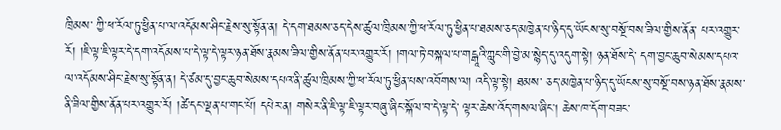ཁྲིམས་ ཀྱི་ཕ་རོལ་ཏུ་ཕྱིན་པ་ལ་འདོམས་ཤིང་རྗེས་སུ་སྟོན་ན། དེ་དག་ཐམས་ཅད་དེས་ཚུལ་ཁྲིམས་ཀྱི་ཕ་རོལ་ཏུ་ཕྱིན་པ་ཐམས་ཅད་མཁྱེན་པ་ཉིད་དུ་ཡོངས་སུ་བསྔོ་བས་ཟིལ་གྱིས་ནོན་ པར་འགྱུར་རོ། །ཇི་ལྟ་ཇི་ལྟར་དེ་དག་འདོམས་པ་དེ་ལྟ་དེ་ལྟར་ཉན་ཐོས་རྣམས་ཟིལ་གྱིས་ནོན་པར་འགྱུར་རོ། །གལ་ཏེ་བསྐལ་པ་གངྒཱའི་ཀླུང་གི་བྱེ་མ་སྙེད་དུ་འདུག་སྟེ། ཉན་ཐོས་དེ་ དག་བྱང་ཆུབ་སེམས་དཔའ་ལ་འདོམས་ཤིང་རྗེས་སུ་སྟོན་ན། དེ་ཙམ་དུ་བྱང་ཆུབ་སེམས་དཔའ་ནི་ཚུལ་ཁྲིམས་ཀྱི་ཕ་རོལ་ཏུ་ཕྱིན་པས་འབོགས་ལ། འདི་ལྟ་སྟེ། ཐམས་ ཅད་མཁྱེན་པ་ཉིད་དུ་ཡོངས་སུ་བསྔོ་བས་ཉན་ཐོས་རྣམས་ནི་ཟིལ་གྱིས་ནོན་པར་འགྱུར་རོ། །ཚེ་དང་ལྡན་པ་གང་པོ། དཔེར་ན། གསེར་ནི་ཇི་ལྟ་ཇི་ལྟར་བཞུ་ཞིང་སྐོལ་བ་དེ་ལྟ་དེ་ ལྟར་ཆེས་འོད་གསལ་ཞིང། ཆེས་ཁ་དོག་བཟང་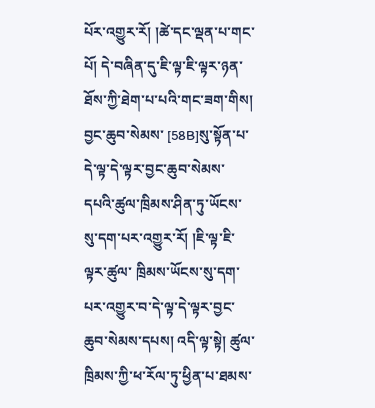པོར་འགྱུར་རོ། །ཚེ་དང་ལྡན་པ་གང་པོ། དེ་བཞིན་དུ་ཇི་ལྟ་ཇི་ལྟར་ཉན་ཐོས་ཀྱི་ཐེག་པ་པའི་གང་ཟག་གིས། བྱང་ཆུབ་སེམས་ [58B]སུ་སྟོན་པ་དེ་ལྟ་དེ་ལྟར་བྱང་ཆུབ་སེམས་དཔའི་ཚུལ་ཁྲིམས་ཤིན་ཏུ་ཡོངས་སུ་དག་པར་འགྱུར་རོ། །ཇི་ལྟ་ཇི་ལྟར་ཚུལ་ ཁྲིམས་ཡོངས་སུ་དག་པར་འགྱུར་བ་དེ་ལྟ་དེ་ལྟར་བྱང་ཆུབ་སེམས་དཔས། འདི་ལྟ་སྟེ། ཚུལ་ཁྲིམས་ཀྱི་ཕ་རོལ་ཏུ་ཕྱིན་པ་ཐམས་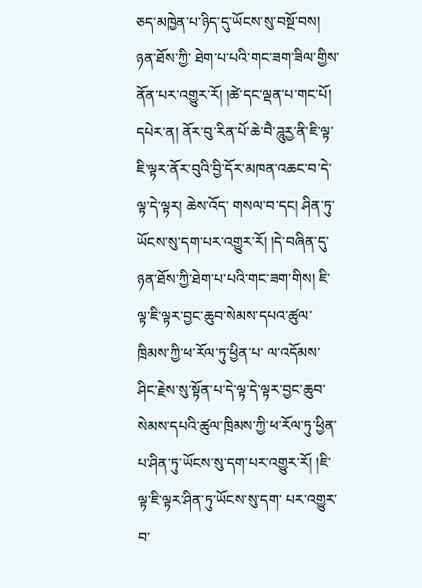ཅད་མཁྱེན་པ་ཉིད་དུ་ཡོངས་སུ་བསྔོ་བས། ཉན་ཐོས་ཀྱི་ ཐེག་པ་པའི་གང་ཟག་ཟིལ་གྱིས་ནོན་པར་འགྱུར་རོ། །ཚེ་དང་ལྡན་པ་གང་པོ། དཔེར་ན། ནོར་བུ་རིན་པོ་ཆེ་བཻ་ཌཱུརྱ་ནི་ཇི་ལྟ་ཇི་ལྟར་ནོར་བུའི་བྱི་དོར་མཁན་འཆང་བ་དེ་ལྟ་དེ་ལྟར། ཆེས་འོད་ གསལ་བ་དང། ཤིན་ཏུ་ཡོངས་སུ་དག་པར་འགྱུར་རོ། །དེ་བཞིན་དུ་ཉན་ཐོས་ཀྱི་ཐེག་པ་པའི་གང་ཟག་གིས། ཇི་ལྟ་ཇི་ལྟར་བྱང་ཆུབ་སེམས་དཔའ་ཚུལ་ཁྲིམས་ཀྱི་ཕ་རོལ་ཏུ་ཕྱིན་པ་ ལ་འདོམས་ཤིང་རྗེས་སུ་སྟོན་པ་དེ་ལྟ་དེ་ལྟར་བྱང་ཆུབ་སེམས་དཔའི་ཚུལ་ཁྲིམས་ཀྱི་ཕ་རོལ་ཏུ་ཕྱིན་པ་ཤིན་ཏུ་ཡོངས་སུ་དག་པར་འགྱུར་རོ། །ཇི་ལྟ་ཇི་ལྟར་ཤིན་ཏུ་ཡོངས་སུ་དག་ པར་འགྱུར་བ་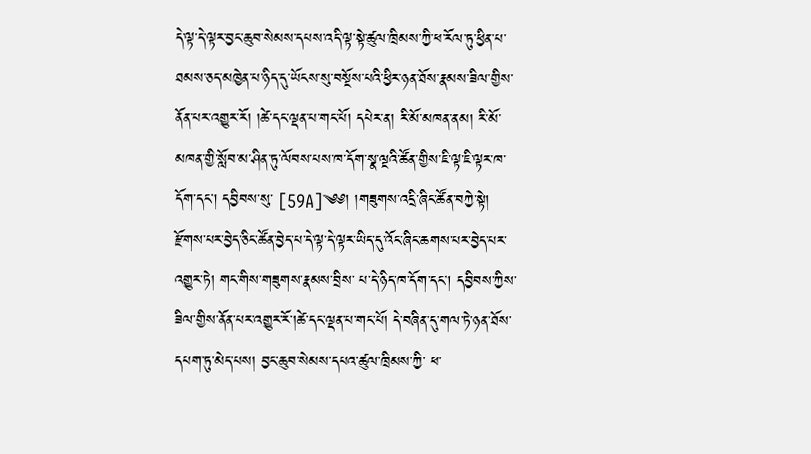དེ་ལྟ་དེ་ལྟར་བྱང་ཆུབ་སེམས་དཔས་འདི་ལྟ་སྟེ་ཚུལ་ཁྲིམས་ཀྱི་ཕ་རོལ་ཏུ་ཕྱིན་པ་ཐམས་ཅད་མཁྱེན་པ་ཉིད་དུ་ཡོངས་སུ་བསྔོས་པའི་ཕྱིར་ཉན་ཐོས་རྣམས་ཟིལ་གྱིས་ ནོན་པར་འགྱུར་རོ། །ཚེ་དང་ལྡན་པ་གང་པོ། དཔེར་ན། རི་མོ་མཁན་ནམ། རི་མོ་མཁན་གྱི་སློབ་མ་ཤིན་ཏུ་ལོབས་པས་ཁ་དོག་སྣ་ལྔའི་ཚོན་གྱིས་ཇི་ལྟ་ཇི་ལྟར་ཁ་དོག་དང། དབྱིབས་སུ་ [59A]༄༅། །གཟུགས་འདྲི་ཞིང་ཚོན་བཀྱེ་སྟེ། རྫོགས་པར་བྱེད་ཅིང་ཚོན་བྱེད་པ་དེ་ལྟ་དེ་ལྟར་ཡིད་དུ་འོང་ཞིང་ཆགས་པར་བྱེད་པར་འགྱུར་ཏེ། གང་གིས་གཟུགས་རྣམས་བྲིས་ པ་དེ་ཉིད་ཁ་དོག་དང། དབྱིབས་ཀྱིས་ཟིལ་གྱིས་ནོན་པར་འགྱུར་རོ་།ཚེ་དང་ལྡན་པ་གང་པོ། དེ་བཞིན་དུ་གལ་ཏེ་ཉན་ཐོས་དཔག་ཏུ་མེད་པས། བྱང་ཆུབ་སེམས་དཔའ་ཚུལ་ཁྲིམས་ཀྱི་ ཕ་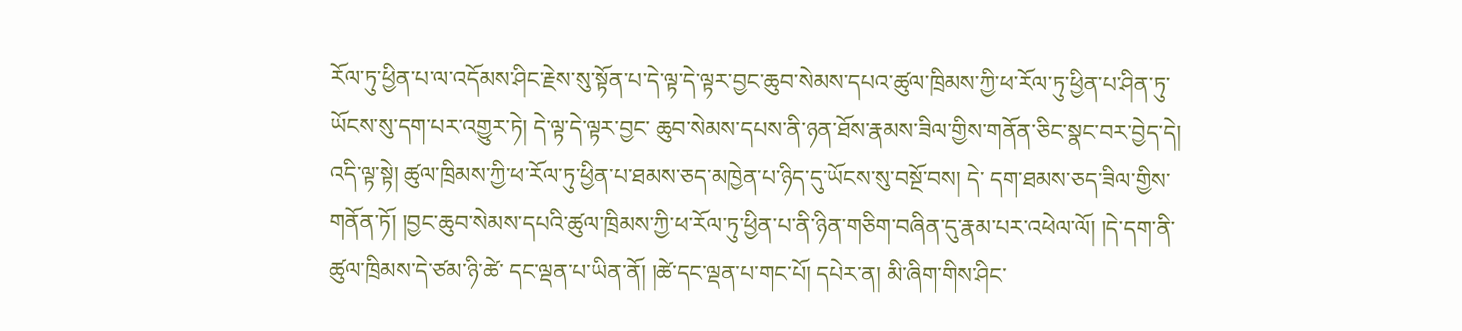རོལ་ཏུ་ཕྱིན་པ་ལ་འདོམས་ཤིང་རྗེས་སུ་སྟོན་པ་དེ་ལྟ་དེ་ལྟར་བྱང་ཆུབ་སེམས་དཔའ་ཚུལ་ཁྲིམས་ཀྱི་ཕ་རོལ་ཏུ་ཕྱིན་པ་ཤིན་ཏུ་ཡོངས་སུ་དག་པར་འགྱུར་ཏེ། དེ་ལྟ་དེ་ལྟར་བྱང་ ཆུབ་སེམས་དཔས་ནི་ཉན་ཐོས་རྣམས་ཟིལ་གྱིས་གནོན་ཅིང་སྣང་བར་བྱེད་དེ། འདི་ལྟ་སྟེ། ཚུལ་ཁྲིམས་ཀྱི་ཕ་རོལ་ཏུ་ཕྱིན་པ་ཐམས་ཅད་མཁྱེན་པ་ཉིད་དུ་ཡོངས་སུ་བསྔོ་བས། དེ་ དག་ཐམས་ཅད་ཟིལ་གྱིས་གནོན་ཏོ། །བྱང་ཆུབ་སེམས་དཔའི་ཚུལ་ཁྲིམས་ཀྱི་ཕ་རོལ་ཏུ་ཕྱིན་པ་ནི་ཉིན་གཅིག་བཞིན་དུ་རྣམ་པར་འཕེལ་ལོ། །དེ་དག་ནི་ཚུལ་ཁྲིམས་དེ་ཙམ་ཉི་ཚེ་ དང་ལྡན་པ་ཡིན་ནོ། །ཚེ་དང་ལྡན་པ་གང་པོ། དཔེར་ན། མི་ཞིག་གིས་ཤིང་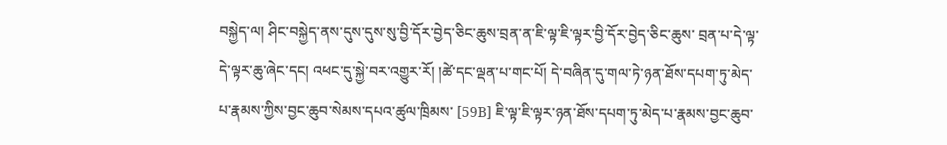བསྐྱེད་ལ། ཤིང་བསྐྱེད་ནས་དུས་དུས་སུ་བྱི་དོར་བྱེད་ཅིང་ཆུས་བྲན་ན་ཇི་ལྟ་ཇི་ལྟར་བྱི་དོར་བྱེད་ཅིང་ཆུས་ བྲན་པ་དེ་ལྟ་དེ་ལྟར་ཆུ་ཞེང་དང། འཕང་དུ་སྐྱེ་བར་འགྱུར་རོ། །ཚེ་དང་ལྡན་པ་གང་པོ། དེ་བཞིན་དུ་གལ་ཏེ་ཉན་ཐོས་དཔག་ཏུ་མེད་པ་རྣམས་ཀྱིས་བྱང་ཆུབ་སེམས་དཔའ་ཚུལ་ཁྲིམས་ [59B] ཇི་ལྟ་ཇི་ལྟར་ཉན་ཐོས་དཔག་ཏུ་མེད་པ་རྣམས་བྱང་ཆུབ་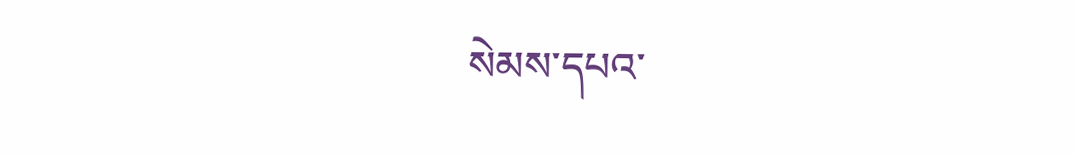སེམས་དཔའ་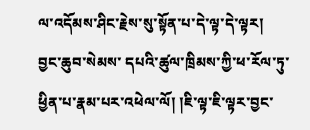ལ་འདོམས་ཤིང་རྗེས་སུ་སྟོན་པ་དེ་ལྟ་དེ་ལྟར། བྱང་ཆུབ་སེམས་ དཔའི་ཚུལ་ཁྲིམས་ཀྱི་ཕ་རོལ་ཏུ་ཕྱིན་པ་རྣམ་པར་འཕེལ་ལོ། །ཇི་ལྟ་ཇི་ལྟར་བྱང་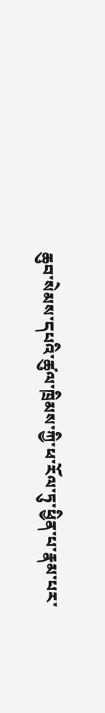ཆུབ་སེམས་དཔའི་ཚུལ་ཁྲིམས་ཀྱི་ཕ་རོལ་ཏུ་ཕྱིན་པ་རྣམ་པར་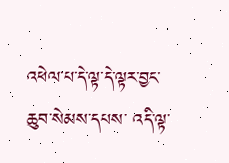འཕེལ་པ་དེ་ལྟ་དེ་ལྟར་བྱང་ཆུབ་སེམས་དཔས་ འདི་ལྟ་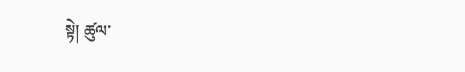སྟེ། ཚུལ་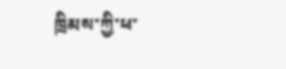ཁྲིམས་ཀྱི་ཕ་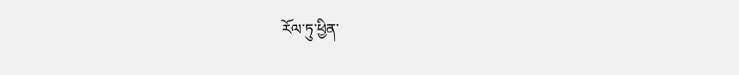རོལ་ཏུ་ཕྱིན་